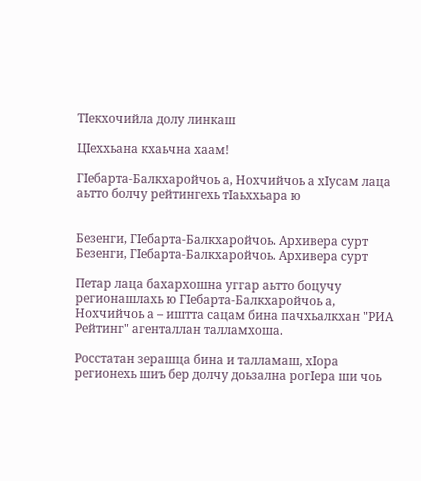ТIекхочийла долу линкаш

ЦIеххьана кхаьчна хаам!

ГIебарта-Балкхаройчоь а, Нохчийчоь а хIусам лаца аьтто болчу рейтингехь тIаьххьара ю


Безенги, ГIебарта-Балкхаройчоь. Архивера сурт
Безенги, ГIебарта-Балкхаройчоь. Архивера сурт

Петар лаца бахархошна уггар аьтто боцучу регионашлахь ю ГIебарта-Балкхаройчоь а, Нохчийчоь а – иштта сацам бина пачхьалкхан "РИА Рейтинг" агенталлан талламхоша.

Росстатан зерашца бина и талламаш, хIора регионехь шиъ бер долчу доьзална рогIера ши чоь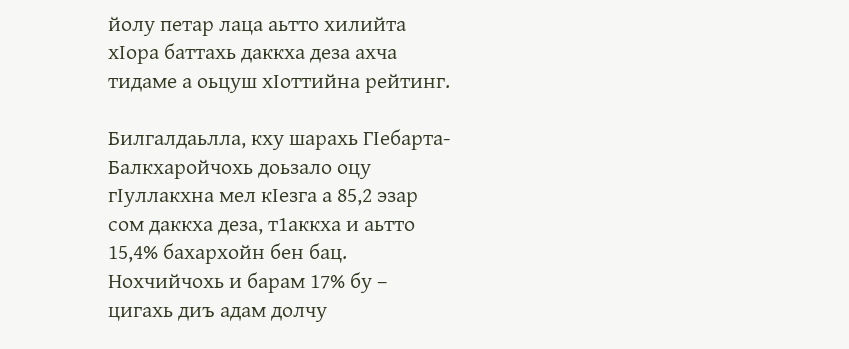йолу петар лаца аьтто хилийта хIора баттахь даккха деза ахча тидаме а оьцуш хIоттийна рейтинг.

Билгалдаьлла, кху шарахь ГIебарта-Балкхаройчохь доьзало оцу гIуллакхна мел кIезга а 85,2 эзар сом даккха деза, т1аккха и аьтто 15,4% бахархойн бен бац. Нохчийчохь и барам 17% бу – цигахь диъ адам долчу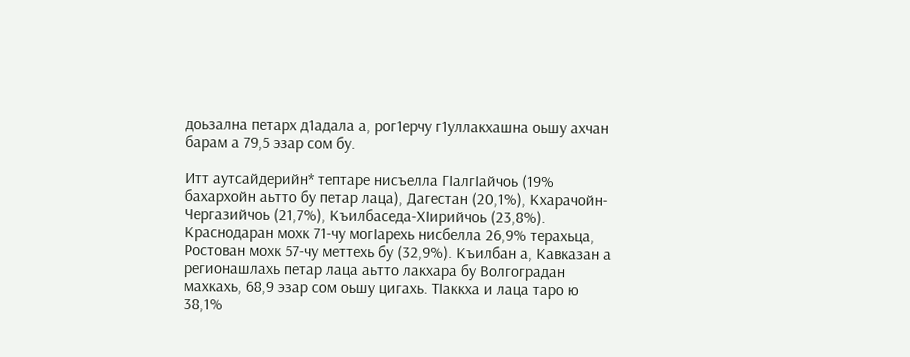доьзална петарх д1адала а, рог1ерчу г1уллакхашна оьшу ахчан барам а 79,5 эзар сом бу.

Итт аутсайдерийн* тептаре нисъелла ГIалгIайчоь (19% бахархойн аьтто бу петар лаца), Дагестан (20,1%), Кхарачойн-Чергазийчоь (21,7%), Къилбаседа-ХIирийчоь (23,8%). Краснодаран мохк 71-чу могIарехь нисбелла 26,9% терахьца, Ростован мохк 57-чу меттехь бу (32,9%). Къилбан а, Кавказан а регионашлахь петар лаца аьтто лакхара бу Волгоградан махкахь, 68,9 эзар сом оьшу цигахь. ТIаккха и лаца таро ю 38,1%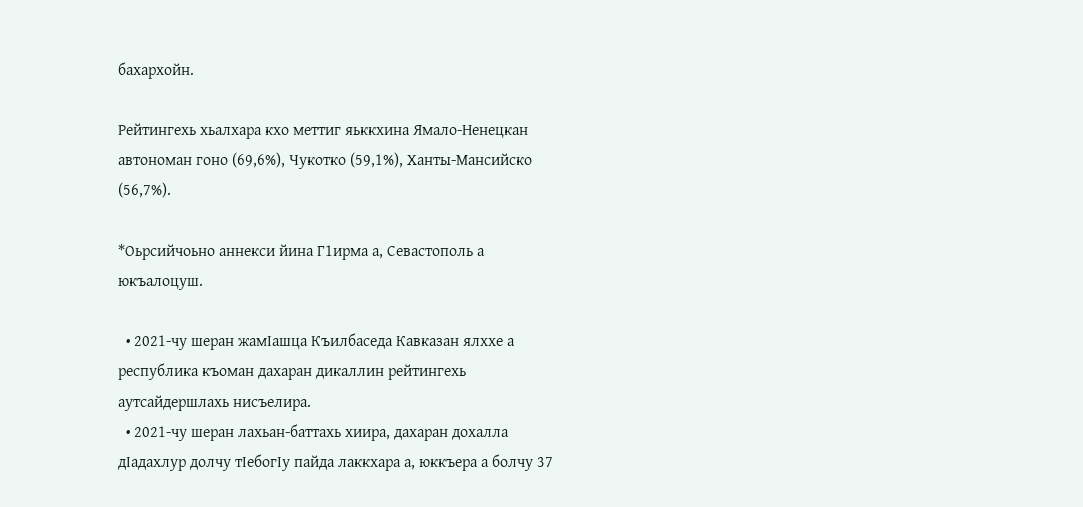бахархойн.

Рейтингехь хьалхара кхо меттиг яьккхина Ямало-Ненецкан автономан гоно (69,6%), Чукотко (59,1%), Ханты-Мансийско (56,7%).

*Оьрсийчоьно аннекси йина Г1ирма а, Севастополь а юкъалоцуш.

  • 2021-чу шеран жамIашца Къилбаседа Кавказан ялххе а республика къоман дахаран дикаллин рейтингехь аутсайдершлахь нисъелира.
  • 2021-чу шеран лахьан-баттахь хиира, дахаран дохалла дIадахлур долчу тIебогIу пайда лаккхара а, юккъера а болчу 37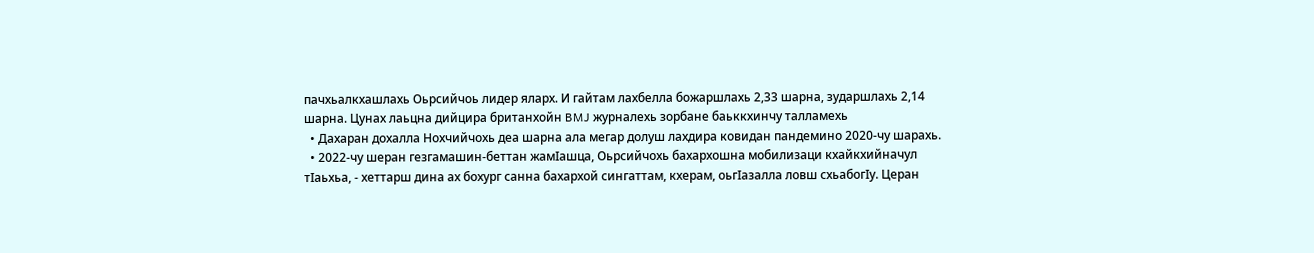пачхьалкхашлахь Оьрсийчоь лидер яларх. И гайтам лахбелла божаршлахь 2,33 шарна, зударшлахь 2,14 шарна. Цунах лаьцна дийцира британхойн BMJ журналехь зорбане баьккхинчу талламехь
  • Дахаран дохалла Нохчийчохь деа шарна ала мегар долуш лахдира ковидан пандемино 2020-чу шарахь.
  • 2022-чу шеран гезгамашин-беттан жамIашца, Оьрсийчохь бахархошна мобилизаци кхайкхийначул тIаьхьа, - хеттарш дина ах бохург санна бахархой сингаттам, кхерам, оьгIазалла ловш схьабогIу. Церан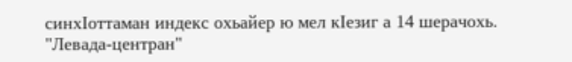синхIоттаман индекс охьайер ю мел кIезиг а 14 шерачохь. "Левада-центран"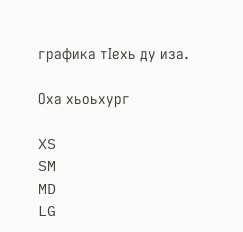графика тIехь ду иза.

Оха хьоьхург

XS
SM
MD
LG